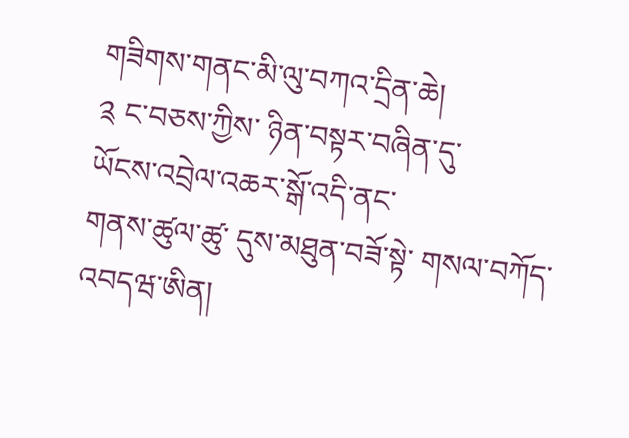གཟིགས་གནང་མི་ལུ་བཀའ་དྲིན་ཆེ།
༉ ང་བཅས་ཀྱིས་ ཉིན་བསྟར་བཞིན་དུ་
ཡོངས་འབྲེལ་འཆར་སྒོ་འདི་ནང་
གནས་ཚུལ་ཚུ་ དུས་མཐུན་བཟོ་སྟེ་ གསལ་བཀོད་འབདཝ་ཨིན།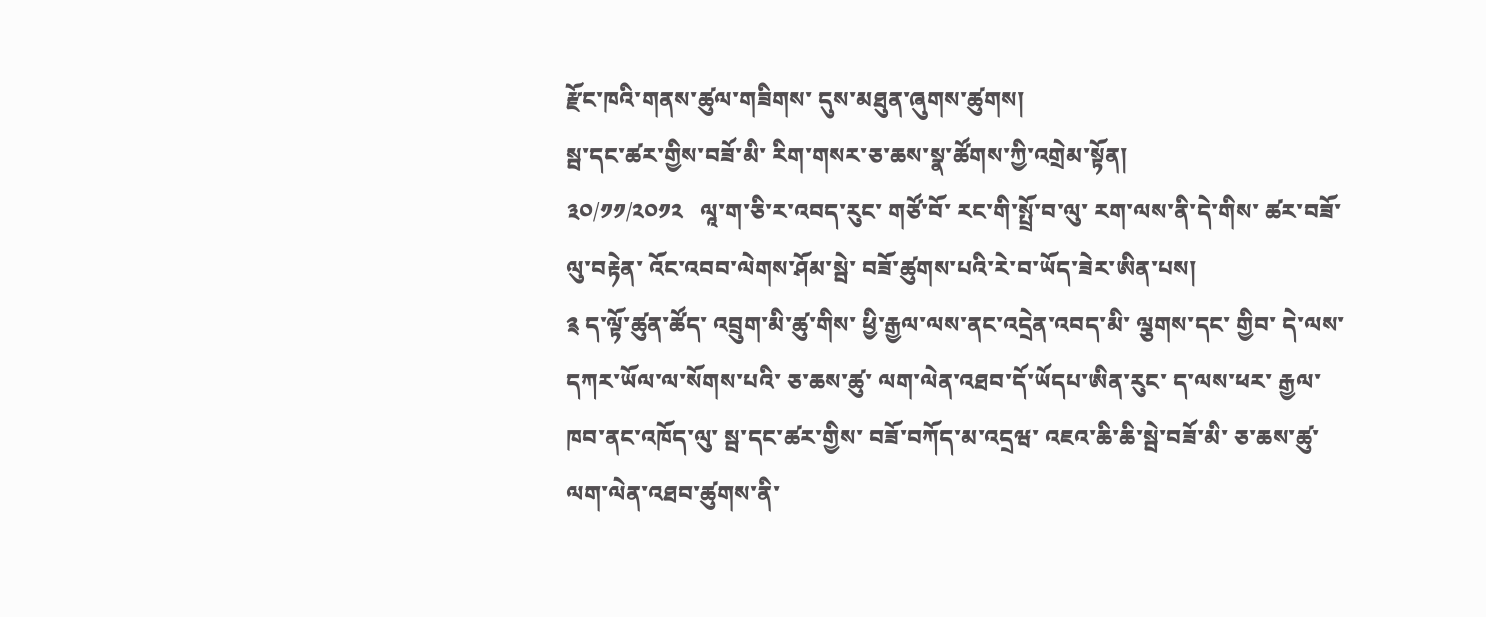རྫོང་ཁའི་གནས་ཚུལ་གཟིགས་ དུས་མཐུན་ཞུགས་ཚུགས།
སྦ་དང་ཚར་གྱིས་བཟོ་མི་ རིག་གསར་ཅ་ཆས་སྣ་ཚོགས་ཀྱི་འགྲེམ་སྟོན།
༣༠/༡༡/༢༠༡༢   ལཱ་ག་ཅི་ར་འབད་རུང་ གཙོ་བོ་ རང་གི་སྤྲོ་བ་ལུ་ རག་ལས་ནི་དེ་གིས་ ཚར་བཟོ་ལུ་བརྟེན་ འོང་འབབ་ལེགས་ཤོམ་སྦེ་ བཟོ་ཚུགས་པའི་རེ་བ་ཡོད་ཟེར་ཨིན་པས།
༉ ད་ལྟོ་ཚུན་ཚོད་ འབྲུག་མི་ཚུ་གིས་ ཕྱི་རྒྱལ་ལས་ནང་འདྲེན་འབད་མི་ ལྕགས་དང་ གྱིབ་ དེ་ལས་ དཀར་ཡོལ་ལ་སོགས་པའི་ ཅ་ཆས་ཚུ་ ལག་ལེན་འཐབ་དོ་ཡོདཔ་ཨིན་རུང་ ད་ལས་ཕར་ རྒྱལ་ཁབ་ནང་འཁོད་ལུ་ སྦ་དང་ཚར་གྱིས་ བཟོ་བཀོད་མ་འདྲཝ་ འཇའ་ཆི་ཆི་སྦེ་བཟོ་མི་ ཅ་ཆས་ཚུ་ ལག་ལེན་འཐབ་ཚུགས་ནི་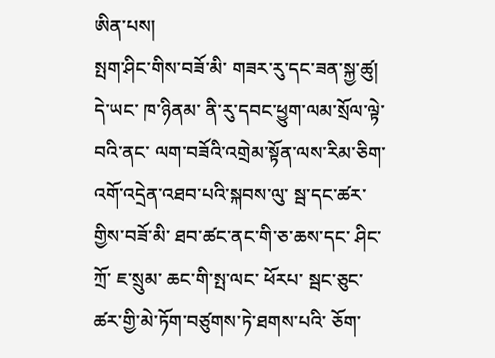ཨིན་པས།
སྤག་ཤིང་གིས་བཟོ་མི་ གཟར་རུ་དང་ཟན་སྐྱ་ཚུ།
དེ་ཡང་ ཁ་ཉིནམ་ ནི་རུ་དབང་ཕྱུག་ལམ་སྲོལ་ལྟེ་བའི་ནང་ ལག་བཟོའི་འགྲེམ་སྟོན་ལས་རིམ་ཅིག་ འགོ་འདྲེན་འཐབ་པའི་སྐབས་ལུ་ སྦ་དང་ཚར་གྱིས་བཟོ་མི་ ཐབ་ཚང་ནང་གི་ཅ་ཆས་དང་ ཤིང་ཀྲོ་ ཇ་སྲུམ་ ཆང་གི་སྤ་ལང་ ཕོརཔ་ སྦང་ཅུང་ ཚར་གྱི་མེ་ཏོག་བཙུགས་ཏེ་ཐགས་པའི་ ཅོག་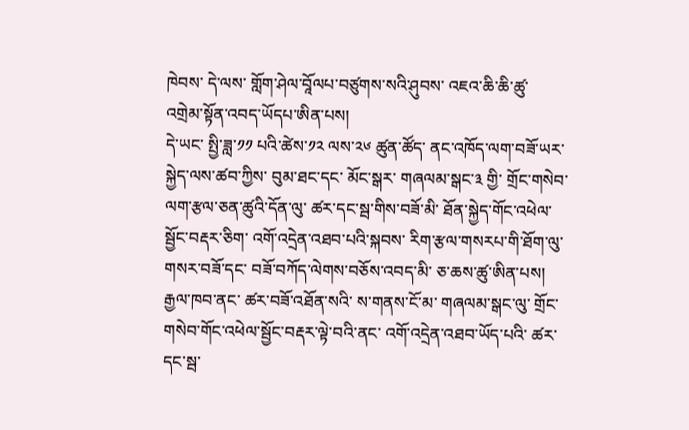ཁེབས་ དེ་ལས་ གློག་ཤེལ་བཱོལཔ་བཙུགས་སའི་ཤུབས་ འཇའ་ཆི་ཆི་ཚུ་ འགྲེམ་སྟོན་འབད་ཡོདཔ་ཨིན་པས།
དེ་ཡང་ སྤྱི་ཟླ་༡༡ པའི་ཚེས་༡༢ ལས་༢༦ ཚུན་ཚོད་ ནང་འཁོད་ལག་བཟོ་ཡར་སྐྱེད་ལས་ཚབ་ཀྱིས་ བུམ་ཐང་དང་ མོང་སྒར་ གཞལམ་སྒང་༣ གྱི་ གྲོང་གསེབ་ལག་རྩལ་ཅན་ཚུའི་དོན་ལུ་ ཚར་དང་སྦ་གིས་བཟོ་མི་ ཐོན་སྐྱེད་གོང་འཕེལ་སྦྱོང་བརྡར་ཅིག་ འགོ་འདྲེན་འཐབ་པའི་སྐབས་ རིག་རྩལ་གསརཔ་གི་ཐོག་ལུ་ གསར་བཟོ་དང་ བཟོ་བཀོད་ལེགས་བཅོས་འབད་མི་ ཅ་ཆས་ཚུ་ཨིན་པས།
རྒྱལ་ཁབ་ནང་ ཚར་བཟོ་འཐོན་སའི་ ས་གནས་ངོ་མ་ གཞལམ་སྒང་ལུ་ གྲོང་གསེབ་གོང་འཕེལ་སྦྱོང་བརྡར་ལྟེ་བའི་ནང་ འགོ་འདྲེན་འཐབ་ཡོད་པའི་ ཚར་དང་སྦ་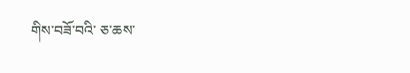གིས་བཟོ་བའི་ ཅ་ཆས་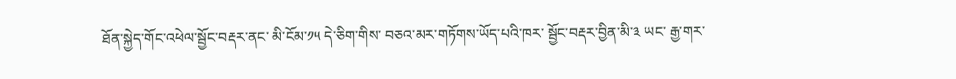ཐོན་སྐྱེད་གོང་འཕེལ་སྦྱོང་བརྡར་ནང་ མི་ངོམ་༡༥ དེ་ཅིག་གིས་ བཅའ་མར་གཏོགས་ཡོད་པའི་ཁར་ སྦྱོང་བརྡར་བྱིན་མི་༣ ཡང་ རྒྱ་གར་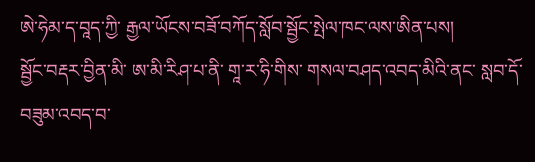ཨེ་ཧེམ་ད་བཱད་ཀྱི་ རྒྱལ་ཡོངས་བཟོ་བཀོད་སློབ་སྦྱོང་སྤེལ་ཁང་ལས་ཨིན་པས།
སྦྱོང་བརྡར་བྱིན་མི་ ཨ་མི་རིཤ་པ་ནི་ གཱ་ར་ཧི་གིས་ གསལ་བཤད་འབད་མིའི་ནང་ སླབ་དོ་བཟུམ་འབད་བ་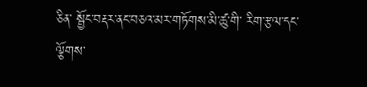ཅིན་ སྦྱོང་བརྡར་ནང་བཅའ་མར་གཏོགས་མི་ཚུ་གི་ རིག་རྩལ་དང་ ལྕོགས་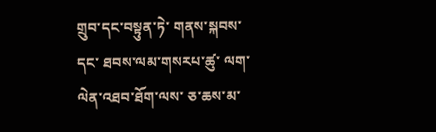གྲུབ་དང་བསྟུན་ཏེ་ གནས་སྐབས་དང་ ཐབས་ལམ་གསརཔ་ཚུ་ ལག་ལེན་འཐབ་ཐོག་ལས་ ཅ་ཆས་མ་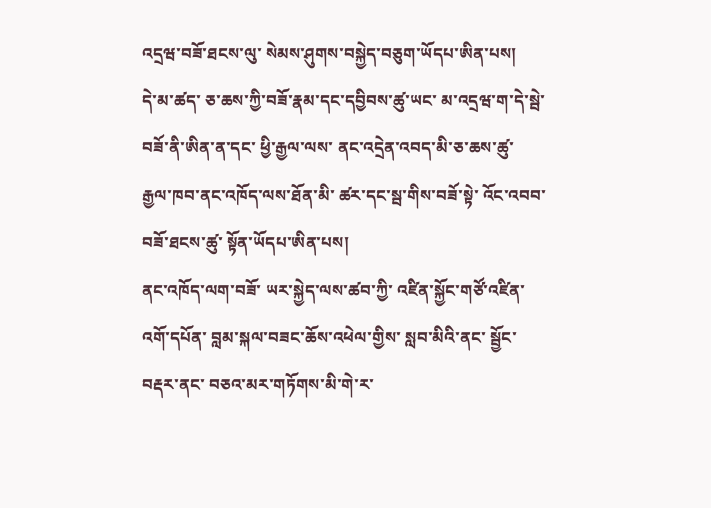འདྲཝ་བཟོ་ཐངས་ལུ་ སེམས་ཤུགས་བསྐྱེད་བཅུག་ཡོདཔ་ཨིན་པས།
དེ་མ་ཚད་ ཅ་ཆས་ཀྱི་བཟོ་རྣམ་དང་དབྱིབས་ཚུ་ཡང་ མ་འདྲཝ་ག་དེ་སྦེ་བཟོ་ནི་ཨིན་ན་དང་ ཕྱི་རྒྱལ་ལས་ ནང་འདྲེན་འབད་མི་ཅ་ཆས་ཚུ་ རྒྱལ་ཁབ་ནང་འཁོད་ལས་ཐོན་མི་ ཚར་དང་སྦ་གིས་བཟོ་སྟེ་ འོང་འབབ་བཟོ་ཐངས་ཚུ་ སྟོན་ཡོདཔ་ཨིན་པས།
ནང་འཁོད་ལག་བཟོ་ ཡར་སྐྱེད་ལས་ཚབ་ཀྱི་ འཛིན་སྐྱོང་གཙོ་འཛིན་འགོ་དཔོན་ བླམ་སྐལ་བཟང་ཆོས་འཕེལ་གྱིས་ སླབ་མིའི་ནང་ སྦྱོང་བརྡར་ནང་ བཅའ་མར་གཏོགས་མི་གེ་ར་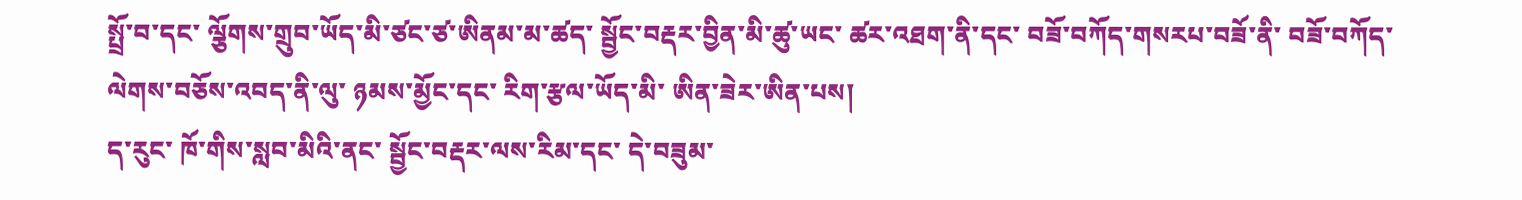སྤྲོ་བ་དང་ ལྕོགས་གྲུབ་ཡོད་མི་ཙང་ཙ་ཨིནམ་མ་ཚད་ སྦྱོང་བརྡར་བྱིན་མི་ཚུ་ཡང་ ཚར་འཐག་ནི་དང་ བཟོ་བཀོད་གསརཔ་བཟོ་ནི་ བཟོ་བཀོད་ལེགས་བཅོས་འབད་ནི་ལུ་ ཉམས་མྱོང་དང་ རིག་རྩལ་ཡོད་མི་ ཨིན་ཟེར་ཨིན་པས།
ད་རུང་ ཁོ་གིས་སླབ་མིའི་ནང་ སྦྱོང་བརྡར་ལས་རིམ་དང་ དེ་བཟུམ་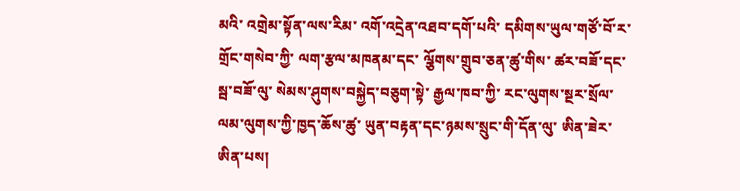མའི་ འགྲེམ་སྟོན་ལས་རིམ་ འགོ་འདྲེན་འཐབ་དགོ་པའི་ དམིགས་ཡུལ་གཙོ་བོ་ར་ གྲོང་གསེབ་ཀྱི་ ལག་རྩལ་མཁནམ་དང་ ལྕོགས་གྲུབ་ཅན་ཚུ་གིས་ ཚར་བཟོ་དང་སྦ་བཟོ་ལུ་ སེམས་ཤུགས་བསྐྱེད་བཅུག་སྟེ་ རྒྱལ་ཁབ་ཀྱི་ རང་ལུགས་སྔར་སྲོལ་ལམ་ལུགས་ཀྱི་ཁྱད་ཆོས་ཚུ་ ཡུན་བརྟན་དང་ཉམས་སྲུང་གི་དོན་ལུ་ ཨིན་ཟེར་ཨིན་པས།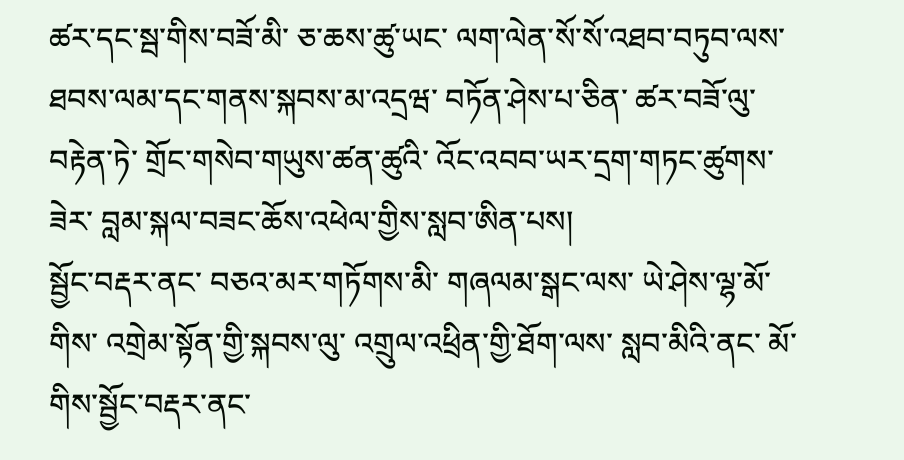ཚར་དང་སྦ་གིས་བཟོ་མི་ ཅ་ཆས་ཚུ་ཡང་ ལག་ལེན་སོ་སོ་འཐབ་བཏུབ་ལས་ ཐབས་ལམ་དང་གནས་སྐབས་མ་འདྲཝ་ བཏོན་ཤེས་པ་ཅིན་ ཚར་བཟོ་ལུ་བརྟེན་ཏེ་ གྲོང་གསེབ་གཡུས་ཚན་ཚུའི་ འོང་འབབ་ཡར་དྲག་གཏང་ཚུགས་ཟེར་ བླམ་སྐལ་བཟང་ཆོས་འཕེལ་གྱིས་སླབ་ཨིན་པས།
སྦྱོང་བརྡར་ནང་ བཅའ་མར་གཏོགས་མི་ གཞལམ་སྒང་ལས་ ཡེ་ཤེས་ལྷ་མོ་གིས་ འགྲེམ་སྟོན་གྱི་སྐབས་ལུ་ འགྲུལ་འཕྲིན་གྱི་ཐོག་ལས་ སླབ་མིའི་ནང་ མོ་གིས་སྦྱོང་བརྡར་ནང་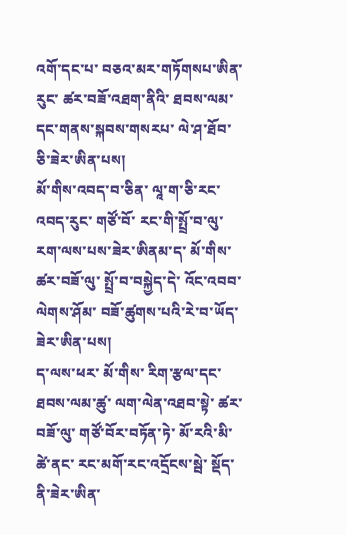འགོ་དང་པ་ བཅའ་མར་གཏོགསཔ་ཨིན་རུང་ ཚར་བཟོ་འཐག་ནིའི་ ཐབས་ལམ་དང་གནས་སྐབས་གསརཔ་ ལེ་ཤ་ཐོབ་ཅི་ཟེར་ཨིན་པས།
མོ་གིས་འབད་བ་ཅིན་ ལཱ་ག་ཅི་རང་འབད་རུང་ གཙོ་བོ་ རང་གི་སྤྲོ་བ་ལུ་ རག་ལས་པས་ཟེར་ཨིནམ་ད་ མོ་གིས་ ཚར་བཟོ་ལུ་ སྤྲོ་བ་བསྐྱེད་དེ་ འོང་འབབ་ལེགས་ཤོམ་ བཟོ་ཚུགས་པའི་རེ་བ་ཡོད་ཟེར་ཨིན་པས།
ད་ལས་ཕར་ མོ་གིས་ རིག་རྩལ་དང་ཐབས་ལམ་ཚུ་ ལག་ལེན་འཐབ་སྟེ་ ཚར་བཟོ་ལུ་ གཙོ་བོར་བཏོན་ཏེ་ མོ་རའི་མི་ཚེ་ནང་ རང་མགོ་རང་འདྲོངས་སྦེ་ སྡོད་ནི་ཟེར་ཨིན་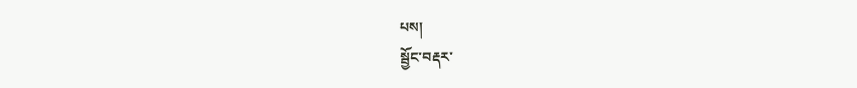པས།
སྦྱོང་བརྡར་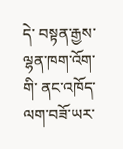དེ་ བསྟན་རྒྱས་ལྷན་ཁག་འོག་གི་ ནང་འཁོད་ལག་བཟོ་ཡར་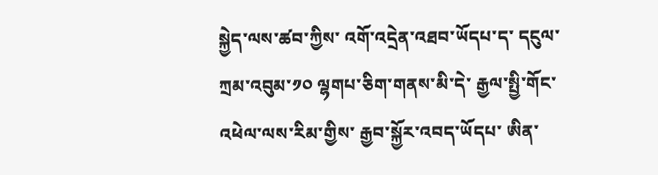སྐྱེད་ལས་ཚབ་ཀྱིས་ འགོ་འདྲེན་འཐབ་ཡོདཔ་ད་ དངུལ་ཀྲམ་འབུམ་༡༠ ལྷགཔ་ཅིག་གནས་མི་དེ་ རྒྱལ་སྤྱི་གོང་འཕེལ་ལས་རིམ་གྱིས་ རྒྱབ་སྐྱོར་འབད་ཡོདཔ་ ཨིན་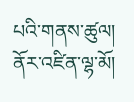པའི་གནས་ཚུལ།
ནོར་འཛིན་ལྷ་མོ།